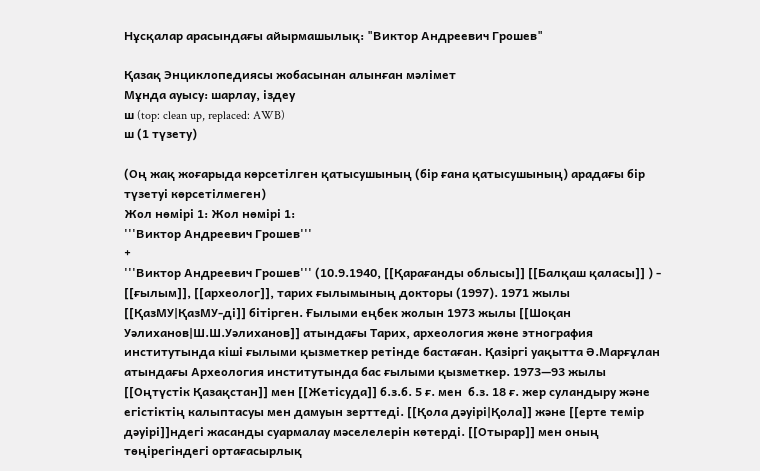Нұсқалар арасындағы айырмашылық: "Виктор Андреевич Грошев"

Қазақ Энциклопедиясы жобасынан алынған мәлімет
Мұнда ауысу: шарлау, іздеу
ш (top: clean up, replaced: AWB)
ш (1 түзету)

(Оң жақ жоғарыда көрсетілген қатысушының (бір ғана қатысушының) арадағы бір түзетуі көрсетілмеген)
Жол нөмірі 1: Жол нөмірі 1:
'''Виктор Андреевич Грошев'''
+
'''Виктор Андреевич Грошев''' (10.9.1940, [[Қарағанды облысы]] [[Балқаш қаласы]] ) - [[ғылым]], [[археолог]], тарих ғылымының докторы (1997). 1971 жылы [[ҚазМУ|ҚазМУ-ді]] бітірген. Ғылыми еңбек жолын 1973 жылы [[Шоқан Уәлиханов|Ш.Ш.Уәлиханов]] атындағы Тарих, археология жөне этнография институтында кіші ғылыми қызметкер ретінде бастаған. Қазіргі уақытта Ә.Марғұлан атындағы Археология институтында бас ғылыми қызметкер. 1973—93 жылы [[Оңтүстік Қазақстан]] мен [[Жетісуда]] б.з.б. 5 ғ. мен  б.з. 18 ғ. жер суландыру және егістіктің калыптасуы мен дамуын зерттеді. [[Қола дәуірі|Қола]] және [[ерте темір дәуірі]]ндегі жасанды суармалау мәселелерін көтерді. [[Отырар]] мен оның төңірегіндегі ортағасырлық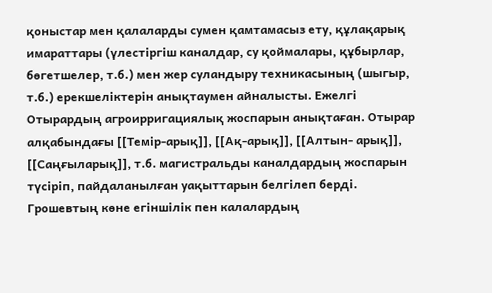қоныстар мен қалаларды сумен қамтамасыз ету, құлақарық имараттары (үлестіргіш каналдар, су қоймалары, құбырлар, бөгетшелер, т.б.) мен жер суландыру техникасының (шыгыр, т.б.) ерекшеліктерін анықтаумен айналысты. Ежелгі Отырардың агроирригациялық жоспарын анықтаған. Отырар алқабындағы [[Темір-арық]], [[Ақ-арық]], [[Алтын- арық]], [[Саңғыларық]], т.б. магистральды каналдардың жоспарын түсіріп, пайдаланылған уақыттарын белгілеп берді. Грошевтың көне егіншілік пен калалардың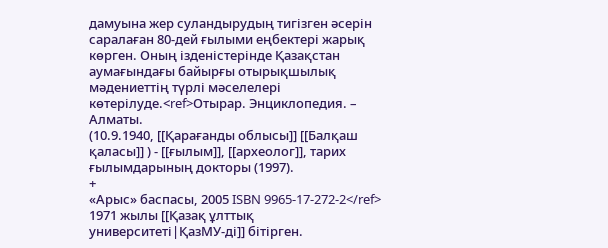дамуына жер суландырудың тигізген әсерін саралаған 80-дей ғылыми еңбектері жарық көрген. Оның ізденістерінде Қазақстан аумағындағы байырғы отырықшылық мәдениеттің түрлі мәселелері көтерілуде.<ref>Отырар. Энциклопедия. – Алматы.
(10.9.1940, [[Қарағанды облысы]] [[Балқаш қаласы]] ) - [[ғылым]], [[археолог]], тарих ғылымдарының докторы (1997).
+
«Арыс» баспасы, 2005 ISBN 9965-17-272-2</ref>
1971 жылы [[Қазақ ұлттық университеті|ҚазМУ-ді]] бітірген.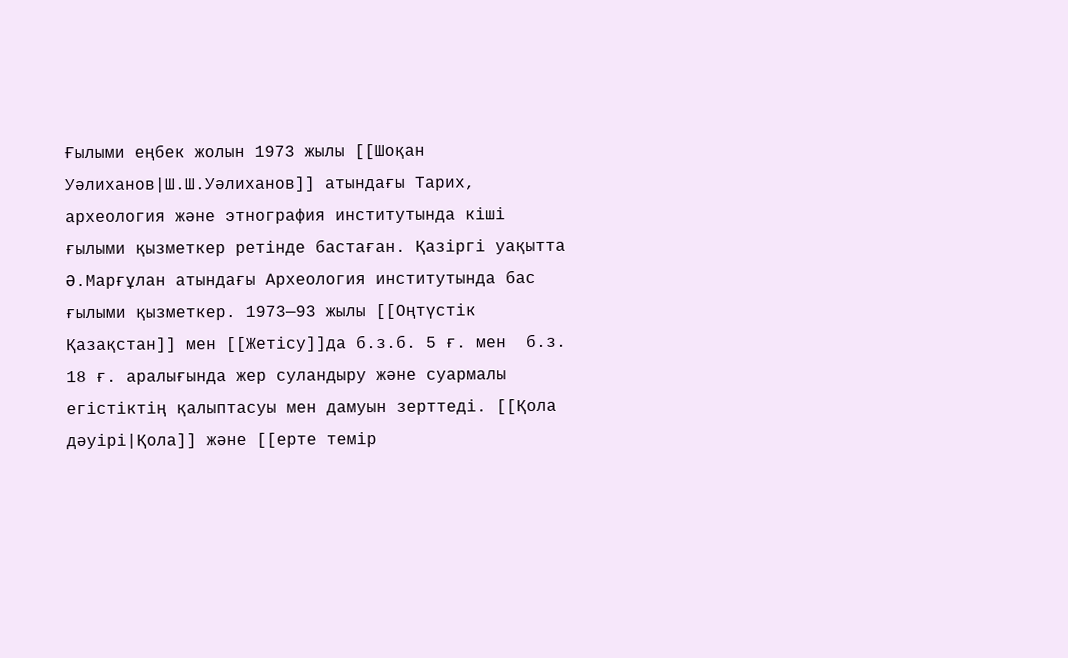Ғылыми еңбек жолын 1973 жылы [[Шоқан Уәлиханов|Ш.Ш.Уәлиханов]] атындағы Тарих, археология және этнография институтында кіші ғылыми қызметкер ретінде бастаған. Қазіргі уақытта Ә.Марғұлан атындағы Археология институтында бас ғылыми қызметкер. 1973—93 жылы [[Оңтүстік Қазақстан]] мен [[Жетісу]]да б.з.б. 5 ғ. мен  б.з. 18 ғ. аралығында жер суландыру және суармалы егістіктің қалыптасуы мен дамуын зерттеді. [[Қола дәуірі|Қола]] және [[ерте темір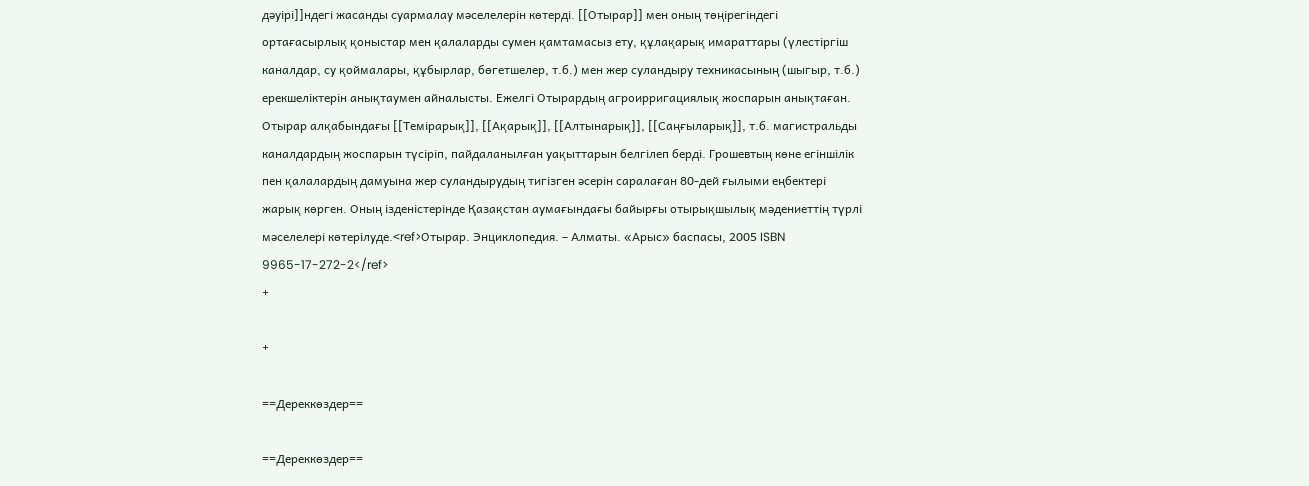дәуірі]]ндегі жасанды суармалау мәселелерін көтерді. [[Отырар]] мен оның төңірегіндегі ортағасырлық қоныстар мен қалаларды сумен қамтамасыз ету, құлақарық имараттары (үлестіргіш каналдар, су қоймалары, құбырлар, бөгетшелер, т.б.) мен жер суландыру техникасының (шыгыр, т.б.) ерекшеліктерін анықтаумен айналысты. Ежелгі Отырардың агроирригациялық жоспарын анықтаған. Отырар алқабындағы [[Темірарық]], [[Ақарық]], [[Алтынарық]], [[Саңғыларық]], т.б. магистральды каналдардың жоспарын түсіріп, пайдаланылған уақыттарын белгілеп берді. Грошевтың көне егіншілік пен қалалардың дамуына жер суландырудың тигізген әсерін саралаған 80-дей ғылыми еңбектері жарық көрген. Оның ізденістерінде Қазақстан аумағындағы байырғы отырықшылық мәдениеттің түрлі мәселелері көтерілуде.<ref>Отырар. Энциклопедия. – Алматы. «Арыс» баспасы, 2005 ISBN 9965-17-272-2</ref>
+

+

==Дереккөздер==

==Дереккөздер==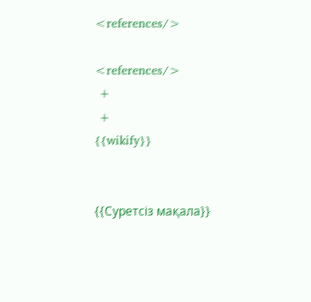<references/>

<references/>
 +
 +
{{wikify}}


{{Суретсіз мақала}}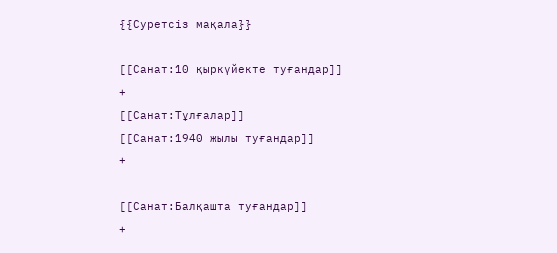{{Суретсіз мақала}}

[[Санат:10 қыркүйекте туғандар]]
+
[[Санат:Тұлғалар]]
[[Санат:1940 жылы туғандар]]
+

[[Санат:Балқашта туғандар]]
+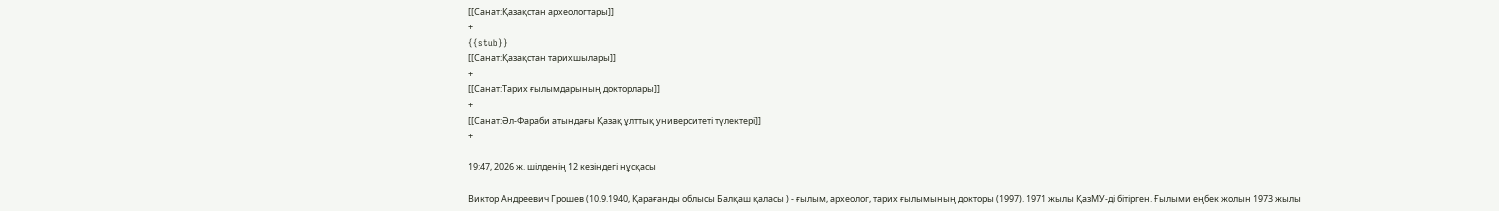[[Санат:Қазақстан археологтары]]
+
{{stub}}
[[Санат:Қазақстан тарихшылары]]
+
[[Санат:Тарих ғылымдарының докторлары]]
+
[[Санат:Әл-Фараби атындағы Қазақ ұлттық университеті түлектері]]
+

19:47, 2026 ж. шілденің 12 кезіндегі нұсқасы

Виктор Андреевич Грошев (10.9.1940, Қарағанды облысы Балқаш қаласы ) - ғылым, археолог, тарих ғылымының докторы (1997). 1971 жылы ҚазМУ-ді бітірген. Ғылыми еңбек жолын 1973 жылы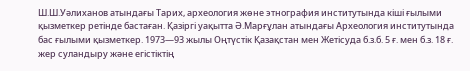Ш.Ш.Уәлиханов атындағы Тарих, археология жөне этнография институтында кіші ғылыми қызметкер ретінде бастаған. Қазіргі уақытта Ә.Марғұлан атындағы Археология институтында бас ғылыми қызметкер. 1973—93 жылы Оңтүстік Қазақстан мен Жетісуда б.з.б. 5 ғ. мен б.з. 18 ғ. жер суландыру және егістіктің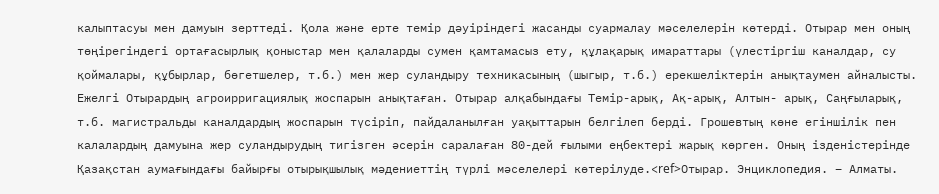калыптасуы мен дамуын зерттеді. Қола және ерте темір дәуіріндегі жасанды суармалау мәселелерін көтерді. Отырар мен оның төңірегіндегі ортағасырлық қоныстар мен қалаларды сумен қамтамасыз ету, құлақарық имараттары (үлестіргіш каналдар, су қоймалары, құбырлар, бөгетшелер, т.б.) мен жер суландыру техникасының (шыгыр, т.б.) ерекшеліктерін анықтаумен айналысты. Ежелгі Отырардың агроирригациялық жоспарын анықтаған. Отырар алқабындағы Темір-арық, Ақ-арық, Алтын- арық, Саңғыларық, т.б. магистральды каналдардың жоспарын түсіріп, пайдаланылған уақыттарын белгілеп берді. Грошевтың көне егіншілік пен калалардың дамуына жер суландырудың тигізген әсерін саралаған 80-дей ғылыми еңбектері жарық көрген. Оның ізденістерінде Қазақстан аумағындағы байырғы отырықшылық мәдениеттің түрлі мәселелері көтерілуде.<ref>Отырар. Энциклопедия. – Алматы.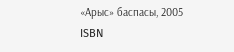«Арыс» баспасы, 2005 ISBN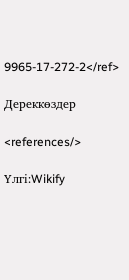9965-17-272-2</ref>

Дереккөздер

<references/>

Үлгі:Wikify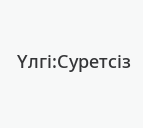Үлгі:Суретсіз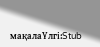мақалаҮлгі:Stub